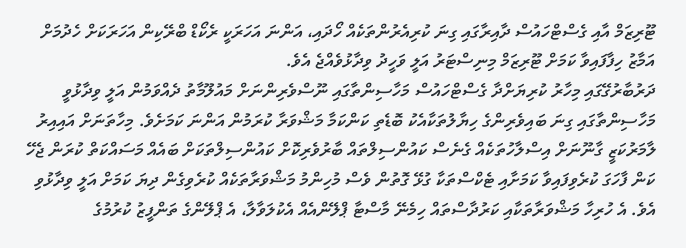ޓޫރިޒަމް އާއި ގެސްޓްހައުސް ދާއިރާގައި ގިނަ ކުރިއެރުންތަކެއް ހޯދައި، އަންނަ އަހަރަކީ ރެކޯޑް ބްރޭކިން އަހަރަކަށް ހެދުމަށް އަމާޒު ހިފާފައިވާ ކަމަށް ޓޫރިޒަމް މިނިސްޓަރު އަލީ ވަހީދު ވިދާޅުވެއްޖެ އެވެ.
ދަރުބާރުގޭގައި މިހާރު ކުރިޔަށްދާ ގެސްޓްހައުސް މަހާސިންތާގައި ނޫސްވެރިންނަށް މައުލޫމާތު ދެއްވަމުން އަލީ ވިދާޅުވީ މަހާސިންތާގައި ގިނަ ބައިވެރިންގެ ހިޔާލުތަކާއެކު ބޮޑެތި ކަންކަމާ މަޝްވަރާ ކުރަމުން އަންނަ ކަމަށެވެ. މިހާތަނަށް އައިއިރު ލާމަރުކަޒީ ގާނޫނަށް އިސްލާހުތަކެއް ގެނެސް ކައުންސިލްތައް ބާރުވެރިކޮށް ކައުންސިލްތަކަށް ބައެއް މަސައްކަތް ކުރަން ޖެހޭ ކަން ފާހަގަ ކުރެވިފައިވާ ކަމަށާއި ޓެކްސްތަކާ ގުޅޭ ގޮތުން ވެސް މުހިންމު މަޝްވަރާތަކެއް ކުރެވިގެން ދިޔަ ކަމަށް އަލީ ވިދާޅުވި އެވެ. އެ ހުރިހާ މަޝްވަރާތަކާއި ކަރުދާސްތައް ހިމެނޭ މާސްޓާ ޕްލޭންއެއް އެކުލަވާލާ، އެ ޕްލޭންގެ ތަންފީޒު ކުރުމުގެ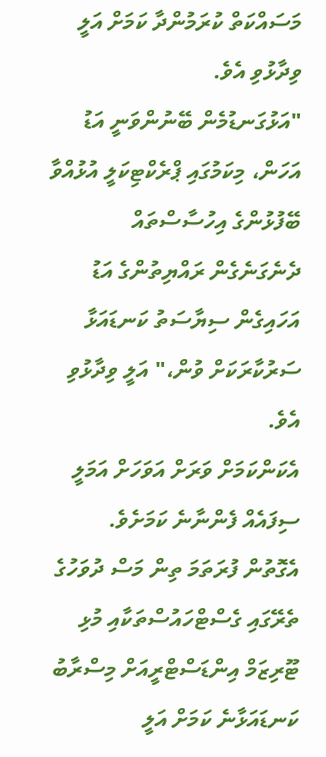މަސައްކަތް ކުރަމުންދާ ކަމަށް އަލީ ވިދާޅުވި އެވެ.
"އަޅުގަނޑުމެން ބޭނުންވަނީ އަޑު އަހަން، މިކަމުގައި ޕްރެކްޓިކަލީ އުޅުއްވާ ބޭފުޅުންގެ އިހުސާސްތައް ދެނެގަނެގެން ރައްޔިތުންގެ އަޑު އަހައިގެން ސިޔާސަތު ކަނޑައަޅާ ސަރުކާރަކަށް ވުން،" އަލީ ވިދާޅުވި އެވެ.
އެކަންކަމަށް ވަރަށް އަވަހަށް އަމަލީ ސިފައެއް ފެންނާނެ ކަމަށެވެ. އެގޮތުން ފުރަތަމަ ތިން މަސް ދުވަހުގެ ތެރޭގައި ގެސްޓްހައުސްތަކާއި މުޅި ޓޫރިޒަމް އިންޑަސްޓްރީއަށް މިސްރާބު ކަނޑައަޅާނެ ކަމަށް އަލީ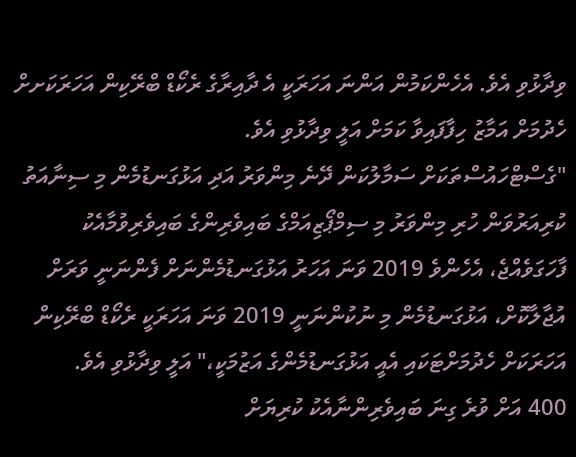ވިދާޅުވި އެވެ. އެހެންކަމުން އަންނަ އަހަރަކީ އެ ދާއިރާގެ ރެކޯޑް ބްރޭކިން އަހަރަކަށށް ހެދުމަށް އަމާޒު ހިފާފައިވާ ކަމަށް އަލީ ވިދާޅުވި އެވެ.
"ގެސްޓްހައުސްތަކަށް ސަމާލުކަން ދޭނެ މިންވަރު އަދި އަޅުގަނޑުމެން މި ސިނާއަތު ކުރިއަރުވަން ހުރި މިންވަރު މި ސިމްޕޯޒިއަމްގެ ބައިވެރިންގެ ބައިވެރިވުމާއެކު ފާހަގަވެއްޖެ، އެހެންވެ 2019 ވަނަ އަހަރު އަޅުގަނޑުމެންނަށް ފެންނަނީ ވަރަށް އުޖާލާކޮށް، އަޅުގަނޑުމެން މި ނުކުންނަނީ 2019 ވަނަ އަހަރަކީ ރެކޯޑް ބްރޭކިން އަހަރަކަށް ހެދުމަށްޓަކައި އެއީ އަޅުގަނޑުމެންގެ އަޒުމަކީ،" އަލީ ވިދާޅުވި އެވެ.
400 އަށް ވުރެ ގިނަ ބައިވެރިންނާއެކު ކުރިޔަށް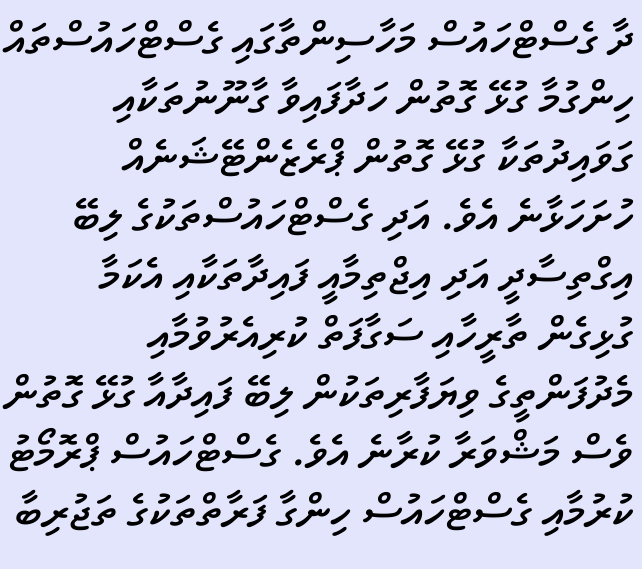ދާ ގެސްޓްހައުސް މަހާސިންތާގައި ގެސްޓްހައުސްތައް ހިންގުމާ ގުޅޭ ގޮތުން ހަދާފައިވާ ގާނޫނުތަކާއި ގަވައިދުތަކާ ގުޅޭ ގޮތުން ޕްރެޒެންޓޭޝަނެއް ހުށަހަޅާނެ އެވެ. އަދި ގެސްޓްހައުސްތަކުގެ ލިބޭ އިގްތިސާދީ އަދި އިޖްތިމާއީ ފައިދާތަކާއި އެކަމާ ގުޅިގެން ތާރީހާއި ސަގާފަތް ކުރިއެރުވުމާއި މެދުފަންތީގެ ވިޔަފާރިތަކުން ލިބޭ ފައިދާއާ ގުޅޭ ގޮތުން ވެސް މަޝްވަރާ ކުރާނެ އެވެ. ގެސްޓްހައުސް ޕްރޮމޯޓު ކުރުމާއި ގެސްޓްހައުސް ހިންގާ ފަރާތްތަކުގެ ތަޖުރިބާ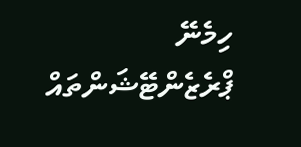ހިމެނޭ ޕްރެޒެންޓޭޝަންތައް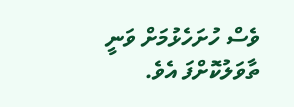ވެސް ހުށަހެޅުމަށް ވަނީ ތާވަލުކޮށްފަ އެވެ.